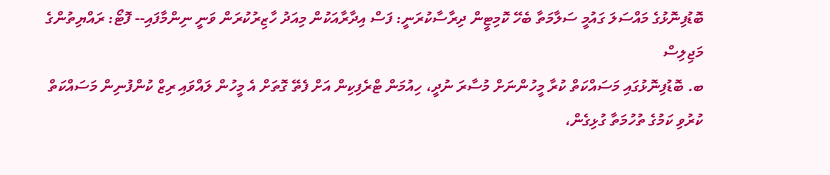ބޮޑުފިނޮޅުގެ މައްސަލަ ގައުމީ ސަލާމަތާ ބެހޭ ކޮމިޓީން ދިރާސާކުރަނީ: ފަސް އިދާރާއަކުން މިއަދު ހާޒިރުކުރަން ވަނީ ނިންމާފައި-- ފޮޓޯ: ރައްޔިތުންގެ މަޖިލިސް
ބ. ބޮޑުފިނޮޅުގައި މަސައްކަތް ކުރާ މީހުންނަށް މުސާރަ ނުދީ، ހިއުމަން ޓްރެފިކިން އަށް ފެތޭ ގޮތަށް އެ މީހުން ލައްވައި ރިޒް ކުންފުނިން މަސައްކަތް ކުރުވި ކަމުގެ ތުހުމަތާ ގުޅިގެން،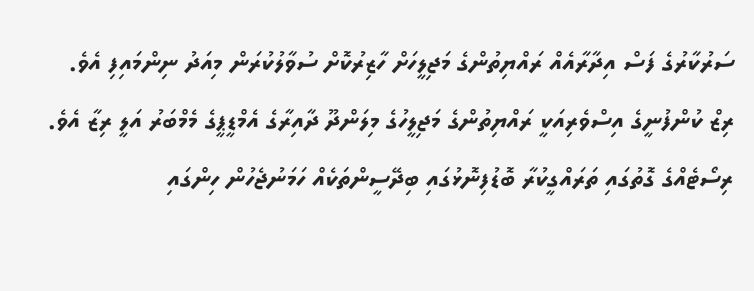ސަރުކާރުގެ ފަސް އިދާރާއެއް ރައްޔިތުންގެ މަޖިލީހަށް ހާޒިރުކޮށް ސުވާލުކުރަން މިއަދު ނިންމައިފި އެވެ.
ރިޒް ކުންފުނީގެ އިސްވެރިއަކީ ރައްޔިތުންގެ މަޖިލީހުގެ މިލަންދޫ ދާއިރާގެ އެމްޑީޕީގެ މެމްބަރު އަލީ ރިޒާ އެވެ.
ރިސޯޓެއްގެ ގޮތުގައި ތަރައްގީކުރާ ބޮޑުފިނޮޅުގައި ބިދޭސީންތަކެއް ހަމަނުޖެހުން ހިންގައި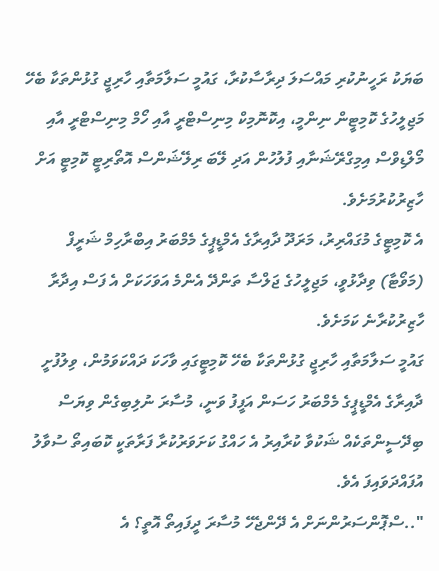ބަޔަކު ރަހީނުކުރި މައްސަލަ ދިރާސާކުރާ، ގައުމީ ސަލާމަތާއި ހާރިޖީ ގުޅުންތަކާ ބެހޭ މަޖިލީހުގެ ކޮމިޓީން ނިންމީ، އިކޮނޮމިކް މިނިސްޓްރީ އާއި ހޯމް މިނިސްޓްރީ އާއި މޯލްޑިވްސް އިމިގްރޭޝަނާއި ފުލުހުން އަދި ލޭބަ ރިލޭޝަންސް އޮތޯރިޓީ ކޮމިޓީ އަށް ހާޒިރުކުރުމަށެވެ.
އެ ކޮމިޓީގެ މުގައްރިރު، މަރަދޫ ދާއިރާގެ އެމްޑީޕީގެ މެމްބަރު އިބްރާހިމް ޝަރީފް (މަވޯޓާ) ވިދާޅުވީ، މަޖިލީހުގެ ޖަލްސާ ތަންދޭ އެންމެ އަވަހަކަށް އެ ފަސް އިދާރާ ހާޒިރުކުރާނެ ކަމަށެވެ.
ގައުމީ ސަލާމަތާއި ހާރިޖީ ގުޅުންތަކާ ބެހޭ ކޮމިޓީގައި ވާހަކަ ދައްކަވަމުން، ވިލުފުށީ ދާއިރާގެ އެމްޑީޕީގެ މެމްބަރު ހަސަން އަފީފު ވަނީ، މުސާރަ ނުލިބިގެން ވިޔަސް ބިދޭސީންތަކެއް ޝަކުވާ ކުރާއިރު އެ ހައްގު ކަށަވަރުކުރާ ފަރާތަކީ ކޮބައިތޯ ސުވާލު އުފައްދަވައިފަ އެވެ.
"..ސްޕޮންސަރުންނަށް އެ ދޭންޖެހޭ މުސާރަ ދީފައިތޯ އޮތީ؟ އެ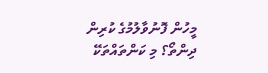މީހުން ފޮނުވާލުމުގެ ކުރިން ދިންތޯ؟ މި ކަންތައްތަކޭ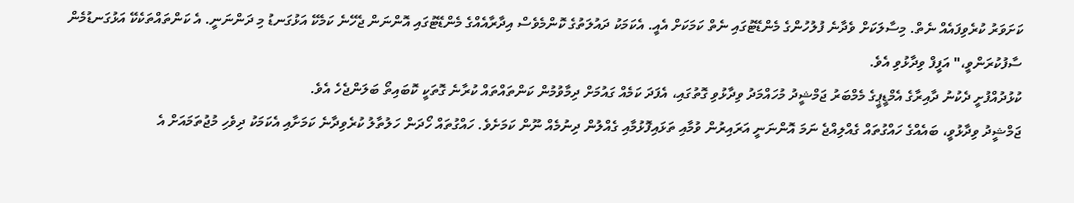ކަށަވަރު ކުރެވިފައެއް ނެތް. މިސާލަކަށް ވެދާނެ ފުލުހުންގެ މެންޑޭޓުގައި ނެތް ކަމަކަށް އެއީ. އެކަމަކު ދައުލަތުގެ ކޮންމެވެސް އިދާރާއެއްގެ މެންޑޭޓުގައި އޮންނަން ޖެހޭނެ ކަމެކޭ އަޅުގަނޑު މި ދަންނަނީ. އެ ކަންތައްތަކެކޭ އަޅުގަނޑުމެން ސާފުކުރަންވީ،" އަފީފް ވިދާޅުވި އެވެ.
ކުޅުދުއްފުށީ ދެކުނު ދާއިރާގެ އެމްޑީޕީގެ މެމްބަރު ޖަމްޝީދު މުހައްމަދު ވިދާޅުވި ގޮތުގައި، އެފަދަ ކަމެއް ގައުމަށް ދިމާވުމުން ކަންތައްތައް ކުރާނެ ގޮތަކީ ކޮބައިތޯ ބަލަންޖެހެ އެވެ.
ޖަމްޝީދު ވިދާޅުވީ، ބައެއްގެ ހައްގުތައް ގެއްލިއްޖެ ނަމަ އޮންނަނީ އަރައިރުން ވުމާއި ތަޅައިފޮޅުމާއި ގެއްލުން ދިނުމެއް ނޫން ކަމަށެވެ. ހައްގުތައް ހޯދަން ހަލުތާލު ކުރެވިދާނެ ކަމަށާއި އެކަމަކު ދިވެހި މުޖުތަމައަށް އެ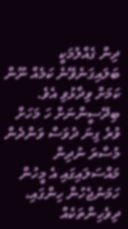ދިން ގެއްލުމަކީ ބަލައިގަނެވޭނެ ކަމެއް ނޫން ކަމަށް ވިދާޅުވި އެވެ.
ބިދޭސީންނަށް ހަ މަހަށް ވުރެ ގިނަ ދުވަސް ވަންދެން މުސާރަ ނުދިން މައްސަލައިގައި އެ މީހުން ހަމަނުޖެހުން ހިންގައި، ދިވެހިންތަކެއް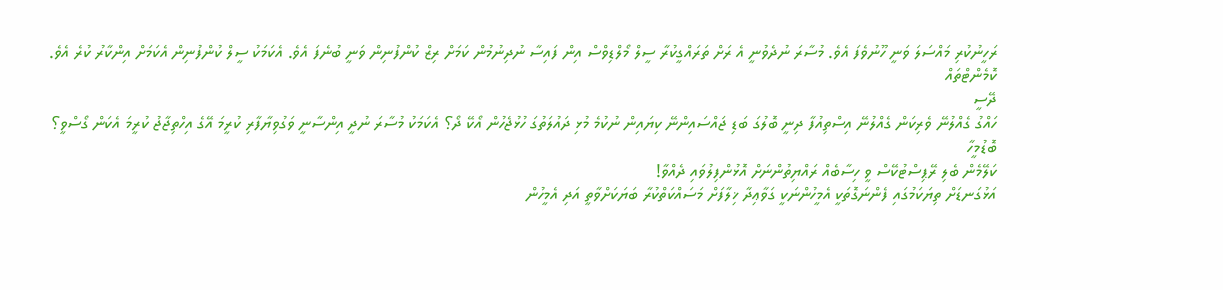ރަހީނުކުރި މައްސަލަ ވަނީ ހޫނުވެފަ އެވެ. މުސާރަ ނުދެވުނީ އެ ރަށް ތަރައްގީކުރާ ސީލް މޯލްޑިވްސް އިން ފައިސާ ނުދިނުމުން ކަމަށް ރިޒް ކުންފުނިން ވަނީ ބުނެފަ އެވެ. އެކަމަކު ސީލް ކުންފުނިން އެކަމަށް އިންކާރު ކުރެ އެވެ.
ކޮމެންޓްތައް
ދޭސީ
ހައްގު ގެއްލުނޭ ވެރިކަން ގެއްލުނޭ އިސްތިއުފާ ދިނީ ބޮލުގަ ބަޑި ޖައްސައިންނޭ ކިޔައިން ނުކުމެ މުޅި ދައުލަތުގަ ހުޅުޖެހުން އޯކޭ ދޯ؟ އެކަމަކު މުސާރަ ނުދީ އިންސާނީ ވަގުވިޔާފާރި ކުރީމަ އޭގެ އިހްތިޖާޖު ކުރީމަ އެކަން ގޯސްވީ؟
ބޮޑުމީހާ
ކަލޭމެން ބެލި ރޭޕިސްޓުކޭސް ވީ ހިސާބެއް ރައްޔިތުންނަށް އޮޅުންފިލުވައި ދެއްވާ!
އަޅުގަނޑަށް ތިޔަކަމުގައި ފެންނަގޮތަކީ އެމީހުންނަކީ ގަވާޢިދާ ޚިލާފަށް މަސައްކަތްކުރާ ބަޔަކަށްވާތީ އަދި އެމީހުން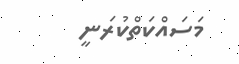މަސައްކަތްކުރަނީ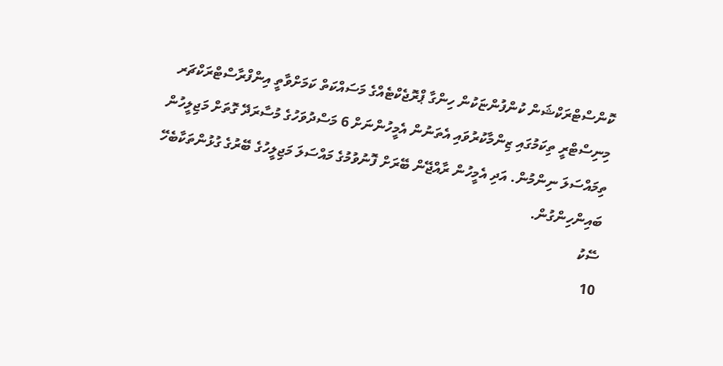ކޮންސްޓްރަކްޝަން ކުންފުންޏަކުން ހިންގާ ޕްރޮޖެކްޓެއްގެ މަސައްކަތް ކަމަށްވާތީ އިންފްރާސްޓްރަކްޗަރ މިނިސްޓްރީ ތިކަމުގައި ޒިންމާކުރުވައި އެތަނުން އެމީހުންނަށް 6 މަސްދުވަހުގެ މުސާރަދޭ ގޮތަށް މަޖިލީހުން ތިމައްސަލަ ނިންމުން. އަދި އެމީހުން ރާއްޖޭން ބޭރަށް ފޮނުވުމުގެ މައްސަލަ މަޖިލީހުގެ ބޭރުގެ ގުޅުންތަކާބެހޭ ބައިންހިންގުން.
ސޭކު
10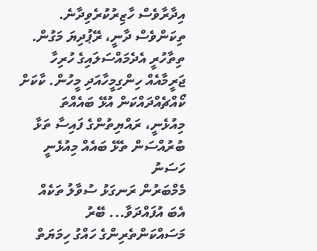އިދާރާވެސް ހާޒިރުކުރެވިދާނެ. ތިކަންވެސް ދާނީ، ރޭޕުދިޔަ މަގުން. ތިތާހުރީ އެދެމައްސަލައިގެ ހުރިހާ ޖަރީމާއެއް ހިންގިމީހާއަދި މީހުން. ކާކަށް ކޯއްޗެއްދައްކަން އުޅޭ ބައެއްތަ މިއުޅެނީ، ރައްޔިތުންގެ ފައިސާ ތަޅާ ބުރުއްސަން ތެޅޭ ބައެއް މިއުޅެނީ
ހަސަނު
މެމްބަރުން ރަނގަޅު ސުވާލު ތަކެއް އެބަ އުފައްދަވާ... ބޭރު މަސައްކަންތެރިންގެ ހައްގު ހިމަޔަތް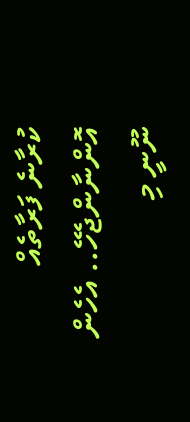ކުރާނެ ފަރާތެއް އޮންނާންޖެހޭ.. އެހެން ނޫނީ މި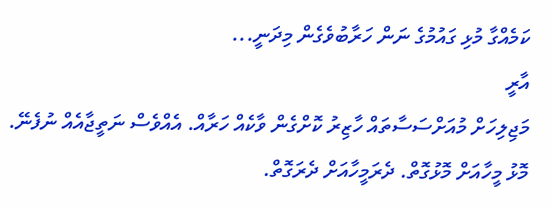ކަމެއްގާ މުޅި ގައުމުގެ ނަން ހަރާބުވެގެން މިދަނީ...
އާރީ
މަޖިލިހަށް މުއަށްސަސާތައް ހާޒިރު ކޮށްގެން ވާކެއް ހަރާއް. އެއްވެސް ނަތީޖާއެއް ނުފެނޭ. މޮޅު މީހާއަށް މޮޅުގޮތް. ދެރަމީހާއަށް ދެރަގޮތް.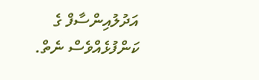އަދުލުއިންސާފް ގެ ކަންފުޅެއްވެސް ނެތް.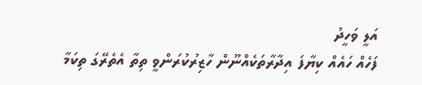އަލީ ވަހީދު
ފަހެއް ހައެއް ކިޔާފަ އިދާރާތަކެއްނޫން ހާޒިރުކުރަންވީ ތިތާ އެތެރޭގަ ތިކަމާ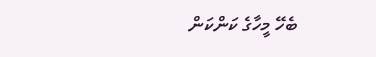ބެހޭ މީހާގެ ކަންކަން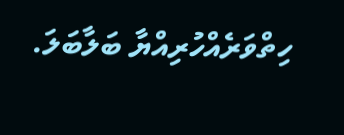ހިތްވަރެއްހުރިއްޔާ ބަލާބަލަ.